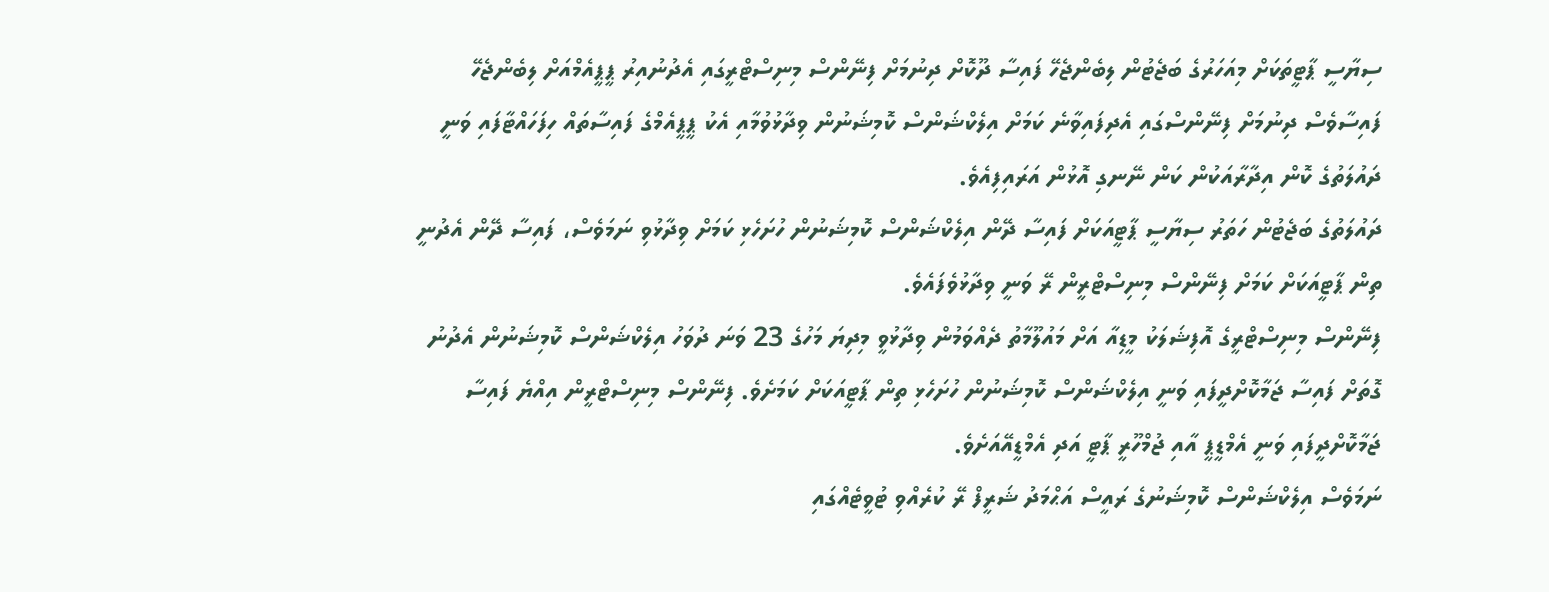ސިޔާސީ ޕާޓީތަކަށް މިއަހަރުގެ ބަޖެޓުން ލިބެންޖެހޭ ފައިސާ ދޫކޮށް ދިނުމަށް ފިނޭންސް މިނިސްޓްރީގައި އެދުނުއިރު ޕީޕީއެމްއަށް ލިބެންޖެހޭ ފައިސާވެސް ދިނުމަށް ފިނޭންސްގައި އެދިފައިވާނެ ކަމަށް އިލެކްޝަންސް ކޮމިޝަނުން ވިދާޅުވުމާއި އެކު ޕީޕީއެމްގެ ފައިސާތައް ހިފަހައްޓާފައި ވަނީ ދައުލަތުގެ ކޮން އިދާރާއަކުން ކަން ނޭނގި އޮޅުން އަރައިފިއެވެ.
ދައުލަތުގެ ބަޖެޓުން ހަތަރު ސިޔާސީ ޕާޓީއަކަށް ފައިސާ ދޭން އިލެކްޝަންސް ކޮމިޝަނުން ހުށަހެޅި ކަމަށް ވިދާޅުވި ނަމަވެސް، ފައިސާ ދޭން އެދުނީ ތިން ޕާޓީއަކަށް ކަމަށް ފިނޭންސް މިނިސްޓްރީން ރޭ ވަނީ ވިދާޅުވެފައެވެ.
ފިނޭންސް މިނިސްޓްރީގެ އޮފިޝަލަކު މީޑިއާ އަށް މައުލޫމާތު ދެއްވަމުން ވިދާޅުވީ މިދިޔަ މަހުގެ 23 ވަނަ ދުވަހު އިލެކްޝަންސް ކޮމިޝަނުން އެދުނު ގޮތަށް ފައިސާ ޖަމާކޮށްދީފައި ވަނީ އިލެކްޝަންސް ކޮމިޝަނުން ހުށަހެޅި ތިން ޕާޓީއަކަށް ކަމަށެވެ. ފިނޭންސް މިނިސްޓްރީން އިއްޔެ ފައިސާ ޖަމާކޮށްދީފައި ވަނީ އެމްޑީޕީ އާއި ޖުމްހޫރީ ޕާޓީ އަދި އެމްޑީއޭއަށެވެ.
ނަމަވެސް އިލެކްޝަންސް ކޮމިޝަނުގެ ރައީސް އަޙްމަދު ޝަރީފް ރޭ ކުރެއްވި ޓުވީޓެއްގައި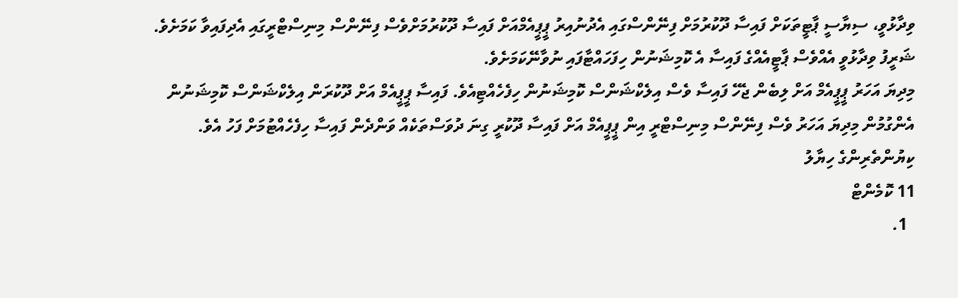ވިދާޅުވީ، ސިޔާސީ ޕާޓީތަކަށް ފައިސާ ދޫކުރުމަށް ފިނޭންސްގައި އެދުނުއިރު ޕީޕީއެމްއަށް ފައިސާ ދޫކުރުމަށްވެސް ފިނޭންސް މިނިސްޓްރީގައި އެދިފައިވާ ކަމަށެވެ. ޝަރީފު ވިދާޅުވީ އެއްވެސް ޕާޓީއެއްގެ ފައިސާ އެ ކޮމިޝަނުން ހިފަހައްޓާފައި ނުވާނޭކަމަށެވެ.
މިދިޔަ އަހަރު ޕީޕީއެމް އަށް ލިބެން ޖެހޭ ފައިސާ ވެސް އިލެކްޝަންސް ކޮމިޝަނުން ހިފެހެއްޓިއެވެ. ފައިސާ ޕީޕީއެމް އަށް ދޫކުރަން އިލެކްޝަންސް ކޮމިޝަނުން އެންގުމުން މިދިޔަ އަހަރު ވެސް ފިނޭންސް މިނިސްޓްރީ އިން ޕީޕީއެމް އަށް ފައިސާ ދޫކުރީ ގިނަ ދުވަސްތަކެއް ވަންދެން ފައިސާ ހިފެހެއްޓުމަށް ފަހު އެވެ.
ކިޔުންތެރިންގެ ހިޔާލު
11 ކޮމެންޓް
  1.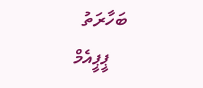ބަހާރަތު
    ޕީޕީއެމް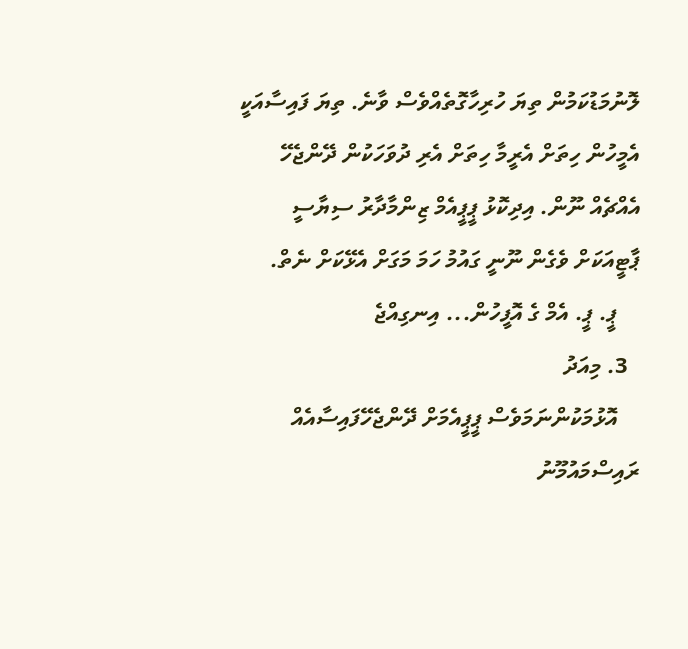ލޮނުމަޑުކަމުން ތިޔަ ހުރިހާގޮތެއްވެސް ވާނެ. ތިޔަ ފައިސާއަކީ އެމީހުން ހިތަށް އެރީމާ ހިތަށް އެރި ދުވަހަކުން ދޭންޖެހޭ އެއްޗެއް ނޫން. އިދިކޮޅު ޕީޕީއެމް ޒިންމާދާރު ސިޔާސީ ޕާޓީއަކަށް ވެގެން ނޫނީ ގައުމު ހަމަ މަގަށް އެޅޭކަށް ނެތް.
    ޕީ. ޕީ. އެމް ގެ އޮފީހުން... އިނގިއްޖެ
  3. މިއަދު
    އޮޅުމަކުންނަމަވެސް ޕީޕީއެމަށް ދޭންޖެހޭފައިސާއެއް ރައިސްމައުމޫނު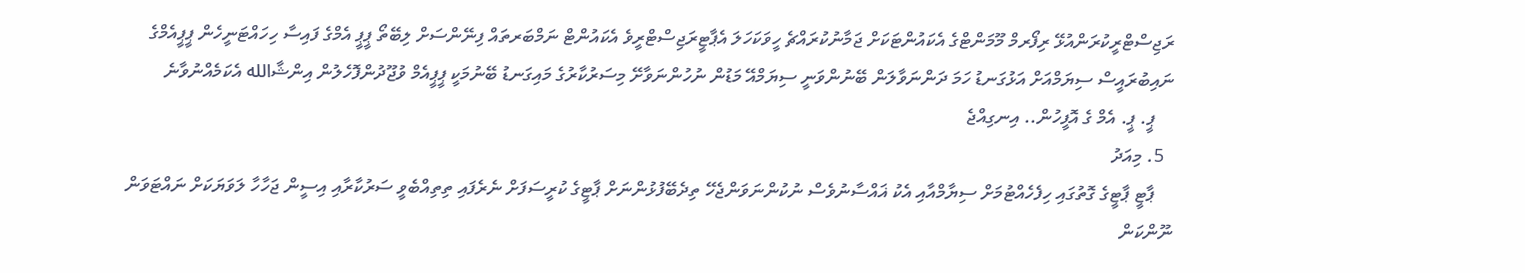ރަޖިސްޓްރީކުރަންއުޅޭ ރިފޯރމް މޫމަންޓްގެ އެކައުންޓަކަށް ޖަމާނުކުރައްޗެ ހީވަކަހަލަ އެޕާޓީރަޖިސްޓްރީވެ އެކައުންޓް ނަމްބަރތައް ފިނޭންސަށް ލިބޭތޯ ޕީޕީ އެމްގެ ފައިސާ ހިހައްޓަނީހެން ޕީޕީއެމްގެ ނައިބުރައީސް ސިޔަމްއަށް އަޅުގަނޑު ހަމަ ދަންނަވާލަން ބޭނުންވަނީ ސިޔަމްއޭ މަޑުން ނުހުންނަވާށޭ މިސަރުކާރުގެ މައިގަނޑު ބޭނުމަކީ ޕީޕީއެމް ވުޖޫދުންފޮހެލުން އިންޝާالله އެކަމެއްނުވާނެ
    ޕީ. ޕީ. އެމް ގެ އޮފީހުން.. އިނގިއްޖެ
  5. މިއަދު
    ޕާޓީ ޕާޓީގެ ގޮތުގައި ހިފެހެއްޓުމަށް ސިޔާމްއާއި އެކު ޣައްސާނުވެސް ނުކުންނަވަންޖެހޭ ތިދެބޭފުޅުންނަށް ޕާޓީގެ ކުރީސަފަށް ނެރެފައި ތިތިއްބެވީ ސަރުކާރާއި އިސީން ޖަހާހާ ލަވަޔަކަށް ނައްޓަވަން ނޫންކަން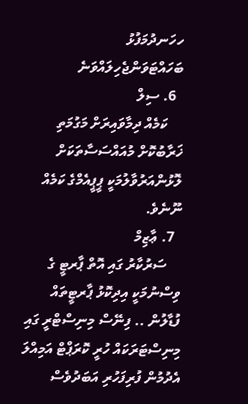ހހަނދުމަފުޅު ބަހައްޓަވަންޖެހިލައްވަނެ
  6. ސިލް
    ކަމެއް ދިމާވައިރަށް މަގުމަތި ޚަރާބުކޮށް މުއައްސަސާތަކަށް ލޮޅުންއަރުވާލުމަކީ ޕީޕީއެމްގެ ކަމެއް ނޫނެވެ.
  7. ޢާޒިމް
    ސަރުކާރު ގައި އޮތް ޕާރޓީ ގެ ވިސްނުމަކީ އިދިކޮޅު ޕާރޓީތައް ފުޑާލުން .. ފިނޭސް މިނިސްޓްރީ ގައި މިނިސްޓަރަކައް ހުރީ ކޮރަޕްޓް އަމިއްލަ އެދުމުން ފުރިފަހުރި އަބަދުވެސް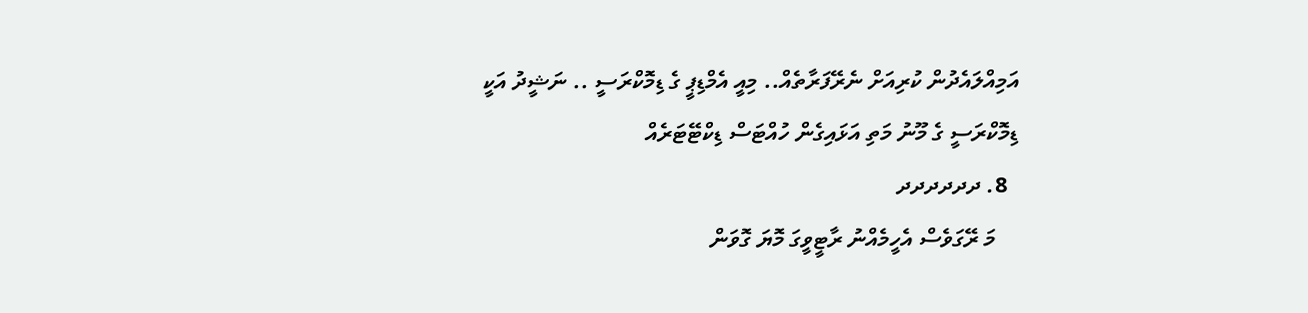އަމިއްލައެދުން ކުރިއަށް ނެރޭފަރާތެއް.. މިއީ އެމްޑިޕީ ގެ ޑިމޮކްރަސީ .. ނަޝީދު އަކީ ޑިމޮކްރަސީ ގެ މޫނު މަތި އަޅައިގެން ހުއްޓަސް ޑިކްޓޭޓަރެއް
  8. ދދދދދދ
    މަ ރޭގަވެސް އެހީމެއްނު ރާޓީވީގަ މޮޔަ ގޮވަން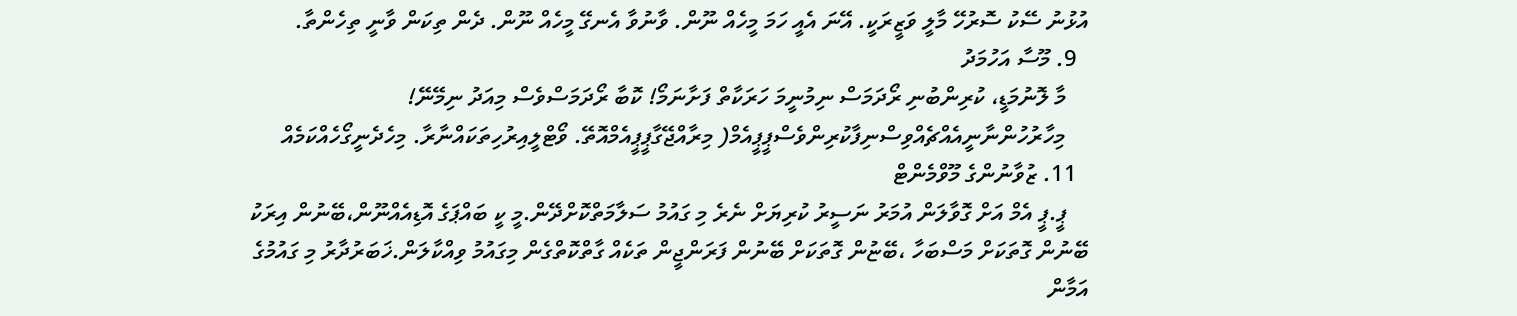އުޅުނު ސޭކު ސޮރުހޭ މާލީ ވަޒީރަކީ. އޭނަ އެއީ ހަމަ މީހެއް ނޫން. ވާނުވާ އެނގޭ މީހެއް ނޫން. ދެން ތިކަން ވާނީ ތިހެންތާ.
  9. މޫސާ އަހުމަދު
    މާ ލޮނުމަޑީ، ކުރިންބުނި ރޯދަމަސް ނިމުނީމަ ހަރަކާތް ފަށާނަމޯ! ކޮބާ ރޯދަމަސްވެސް މިއަދު ނިމޭނޭ!
    މިހާރުހުންނާނީއެއްޗެއްވިސްނިފާކުރިންވެސްޕީޕީއެމް( މިރާއްޖޭގާޕީޕީއެމްއޮތޭ. ވޯޓްލީއިރުހިތަކައްނާރާ. މިހެދެނީގޯހެއްކަމެއް
  11. ޒުވާނުންގެ މޫވްމެންޓް
    ޕީ.ޕީ އެމް އަށް ގޮވާލަން އުމަރު ނަސީރު ކުރިޔަށް ނެރެ މި ގައުމު ސަލާމަތްކޮށްދޭން.މީ ކީ ބައްޕަގެ އޮޑިއެއްނޫން،ބޭނުން އިރަކު ބޭނުން ގޮތަކަށް މަސްބަހާ ،ބޭޏުން ގޮތަކަށް ބޭނުން ފަރަންޖީން ތަކެއް ގާތްކޮތްގެން މިގައުމު ވިއްކާލަން.ޚަބަރުދާރު މި ގައުމުގެ އަމާން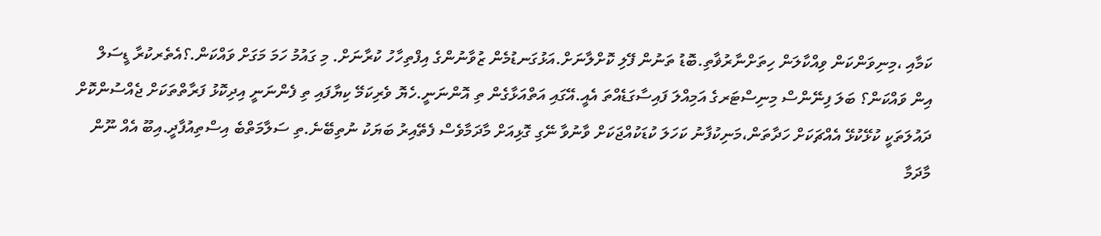ކަމާއި ،މިނިވަންކަން ވިއްކާލަން ހިތަށްނާރުޥާތި.ބޮޑު ތަނުން ފޭލި ކޮށްލާނަށް.އަޅުގަނޑުމެން ޒުވާނުންގެ އިފްތިހާހު ކުރާނަށް. މި ގައުމު ހަމަ މަގަށް ވައްކަން.؟އެތެރކުރާ ޑީސަލް އިން ވައްކަން؟ ބަލަ ފިނޭންސް މިނިސްޓަރގެ އަމިއްލަ ފައިސާގަޑެއްތަ އެއީ.އޭގައި އަތްއަޅާގެން ތި އޮންނަނީ.ހެޔޮ ވެރިކަމޭ ކިޔާފައި ތި ފެންނަނީ އިދިކޮޅު ފަރާތްތަކަށް ޖެއްސުންކޮށް ދައުލަތަކީ ކުޅޭކުޅޭ އެއްޗަކަށް ހަދާތަން،މަނިކުފާނު ކަހަލަ ކުޑަކުއްޖަކަށް ވާނުވާ ނޭގި ގޮޅިއަށް މާދަމާވެސް ފެތޭއިރު ބަޔަކު ނުތިބޭނެ.ތި ސަލާމަތްބެ އިސްތިއުފާދީ.އިބޫ އެއް ނޫން މާދަމާ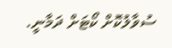ސުވާލުކޮށް ކޯޓަށް ދަމާނީ.